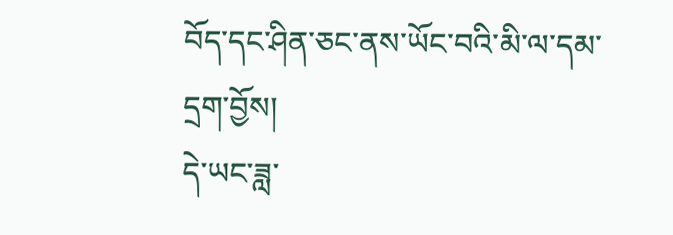བོད་དང་ཤིན་ཅང་ནས་ཡོང་བའི་མི་ལ་དམ་དྲག་བྱོས།
དེ་ཡང་ཟླ་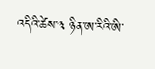འདིའི་ཚེས་༣ ཉིན་ཨ་རིའི་ཨི་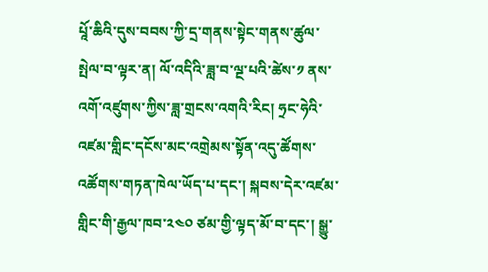པཱོ་ཆིའི་དུས་བབས་ཀྱི་དྲ་གནས་སྟེང་གནས་ཚུལ་སྤེལ་བ་ལྟར་ན། ལོ་འདིའི་ཟླ་བ་ལྔ་པའི་ཚེས་༡ ནས་འགོ་འཛུགས་ཀྱིས་ཟླ་གྲངས་འགའི་རིང། ཧྲང་ཧེའི་འཛམ་གླིང་དངོས་མང་འགྲེམས་སྟོན་འདུ་ཚོགས་འཚོགས་གཏན་ཁེལ་ཡོད་པ་དང་། སྐབས་དེར་འཛམ་གླིང་གི་རྒྱལ་ཁབ་༢༤༠ ཙམ་གྱི་ལྟད་མོ་བ་དང་། སྒྱུ་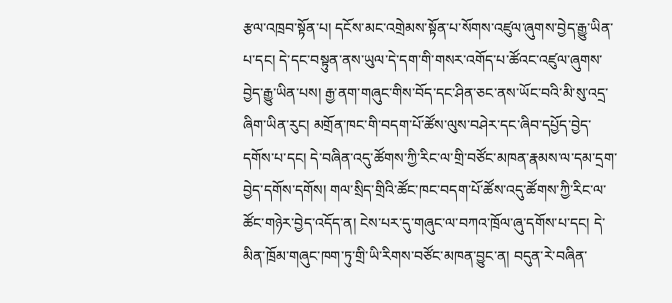རྩལ་འཁྲབ་སྟོན་པ། དངོས་མང་འགྲེམས་སྟོན་པ་སོགས་འཛུལ་ཞུགས་བྱེད་རྒྱུ་ཡིན་པ་དང། དེ་དང་བསྟུན་ནས་ཡུལ་དེ་དག་གི་གསར་འགོད་པ་ཚོའང་འཛུལ་ཞུགས་བྱེད་རྒྱུ་ཡིན་པས། རྒྱ་ནག་གཞུང་གིས་བོད་དང་ཤིན་ཅང་ནས་ཡོང་བའི་མི་སུ་འདྲ་ཞིག་ཡིན་རུང། མགྲོན་ཁང་གི་བདག་པོ་ཚོས་ལུས་བཤེར་དང་ཞིབ་དཔྱོད་བྱེད་དགོས་པ་དང། དེ་བཞིན་འདུ་ཚོགས་ཀྱི་རིང་ལ་གྲི་བཙོང་མཁན་རྣམས་ལ་དམ་དྲག་བྱེད་དགོས་དགོས། གལ་སྲིད་གྲིའི་ཚོང་ཁང་བདག་པོ་ཚོས་འདུ་ཚོགས་ཀྱི་རིང་ལ་ཚོང་གཉེར་བྱེད་འདོད་ན། ངེས་པར་དུ་གཞུང་ལ་བཀའ་ཁྲོལ་ཞུ་དགོས་པ་དང། དེ་མིན་ཁྲོམ་གཞུང་ཁག་ཏུ་གྲི་ཡི་རིགས་བཙོང་མཁན་བྱུང་ན། བདུན་རེ་བཞིན་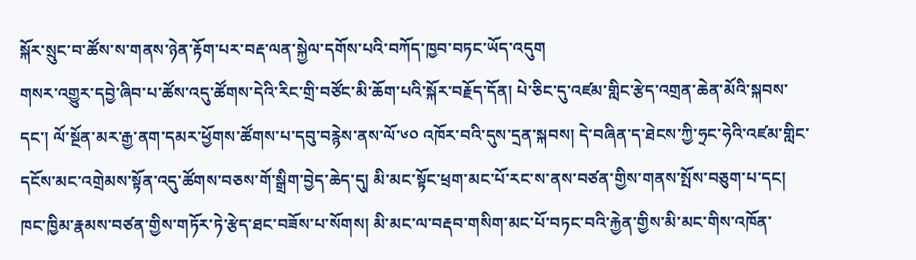སྐོར་སྲུང་བ་ཚོས་ས་གནས་ཉེན་རྟོག་པར་བརྡ་ལན་སྐྱེལ་དགོས་པའི་བཀོད་ཁྱབ་བཏང་ཡོད་འདུག
གསར་འགྱུར་དབྱེ་ཞིབ་པ་ཚོས་འདུ་ཚོགས་དེའི་རིང་གྲི་བཙོང་མི་ཆོག་པའི་སྐོར་བརྗོད་དོན། པེ་ཅིང་དུ་འཛམ་གླིང་རྩེད་འགྲན་ཆེན་མོའི་སྐབས་དང་། ལོ་སྔོན་མར་རྒྱ་ནག་དམར་ཕྱོགས་ཚོགས་པ་དབུ་བརྙེས་ནས་ལོ་༦༠ འཁོར་བའི་དུས་དྲན་སྐབས། དེ་བཞིན་ད་ཐེངས་ཀྱི་ཧྲང་ཧེའི་འཛམ་གླིང་དངོས་མང་འགྲེམས་སྟོན་འདུ་ཚོགས་བཅས་གོ་སྒྲིག་བྱེད་ཆེད་དུ། མི་མང་སྟོང་ཕྲག་མང་པོ་རང་ས་ནས་བཙན་གྱིས་གནས་སྤོས་བཅུག་པ་དང། ཁང་ཁྱིམ་རྣམས་བཙན་གྱིས་གཏོར་ཏེ་རྩེད་ཐང་བཟོས་པ་སོགས། མི་མང་ལ་བརྡབ་གསིག་མང་པོ་བཏང་བའི་རྐྱེན་གྱིས་མི་མང་གིས་འཁོན་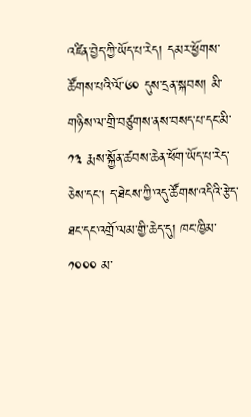འཛིན་བྱེད་ཀྱི་ཡོད་པ་རེད། དམར་ཕྱོགས་ཚོགས་པའི་ལོ་༦༠ དུས་དྲན་སྐབས། མི་གཉིས་ལ་གྲི་བཙུགས་ནས་བསད་པ་དང་མི་༡༣ རྨས་སྐྱོན་ཚབས་ཆེན་ཕོག་ཡོད་པ་རེད་ཅེས་དང། ད་ཐེངས་ཀྱི་འདུ་ཚོགས་འདིའི་རྩེད་ཐང་དང་འགྲོ་ལམ་གྱི་ཆེད་དུ། ཁང་ཁྱིམ་༡༠༠༠ མ་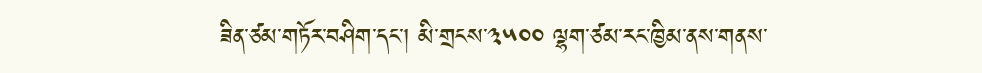ཟིན་ཙམ་གཏོར་བཤིག་དང་། མི་གྲངས་༣༥༠༠ ལྷག་ཙམ་རང་ཁྱིམ་ནས་གནས་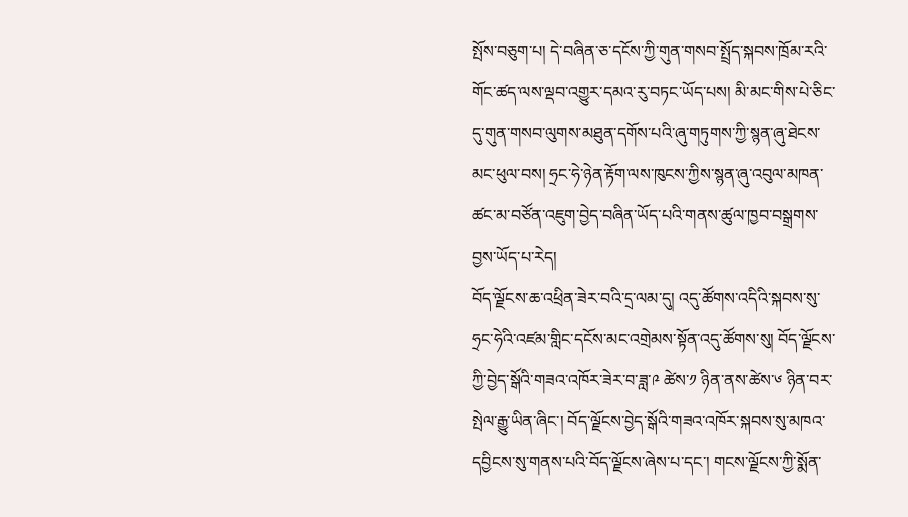སྤོས་བཅུག་པ། དེ་བཞིན་ཅ་དངོས་ཀྱི་གུན་གསབ་སྤྲོད་སྐབས་ཁྲོམ་རའི་གོང་ཚད་ལས་ལྡབ་འགྱུར་དམའ་རུ་བཏང་ཡོད་པས། མི་མང་གིས་པེ་ཅིང་དུ་གུན་གསབ་ལུགས་མཐུན་དགོས་པའི་ཞུ་གཏུགས་ཀྱི་སྙན་ཞུ་ཐེངས་མང་ཕུལ་བས། ཧྲང་ཧེ་ཉེན་རྟོག་ལས་ཁུངས་ཀྱིས་སྙན་ཞུ་འབུལ་མཁན་ཚང་མ་བཙོན་འཇུག་བྱེད་བཞིན་ཡོད་པའི་གནས་ཚུལ་ཁྱབ་བསྒྲགས་བྱས་ཡོད་པ་རེད།
བོད་ལྗོངས་ཆ་འཕྲིན་ཟེར་བའི་དྲ་ལམ་དུ། འདུ་ཚོགས་འདིའི་སྐབས་སུ་ཧྲང་ཧེའི་འཛམ་གླིང་དངོས་མང་འགྲེམས་སྟོན་འདུ་ཚོགས་སུ། བོད་ལྗོངས་ཀྱི་བྱེད་སྒོའི་གཟའ་འཁོར་ཟེར་བ་ཟླ་༩ ཚེས་༡ ཉིན་ནས་ཚེས་༦ ཉིན་བར་སྤེལ་རྒྱུ་ཡིན་ཞིང་། བོད་ལྗོངས་བྱེད་སྒོའི་གཟའ་འཁོར་སྐབས་སུ་མཁའ་དབྱིངས་སུ་གནས་པའི་བོད་ལྗོངས་ཞེས་པ་དང་། གངས་ལྗོངས་ཀྱི་སྨོན་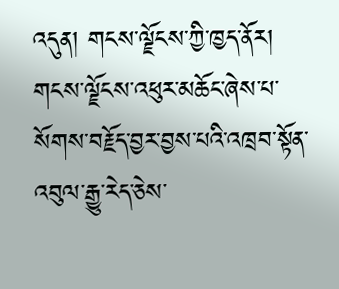འདུན། གངས་ལྗོངས་ཀྱི་ཁྱད་ནོར། གངས་ལྗོངས་འཕུར་མཆོང་ཞེས་པ་སོགས་བརྗོད་བྱར་བྱས་པའི་འཁྲབ་སྟོན་འབུལ་རྒྱུ་རེད་ཅེས་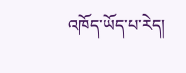འཁོད་ཡོད་པ་རེད།